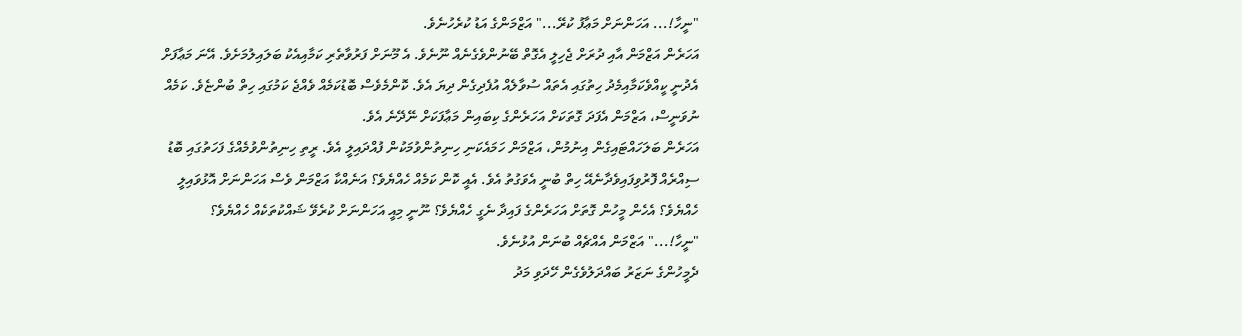"ނީހާ!... އަހަންނަށް މަޢާފު ކުރޭ..." އަޒްމަންގެ އަޑު ކުރެހުނެވެ.
އަހަރެން އަޒްމަން އާއި ދުރަށް ޖެހިލީ އެގޮތް ބޭނުންވެގެނެއް ނޫނެވެ. އެ މޫނަށް ފަރުވާތެރި ކަމާއިއެކު ބަލައިލުމަށެވެ. އޭނަ މަޢާފަށް އެދުނީ ކީއްވެކަމާއިމެދު ހިތުގައި އެތައް ސުވާލެއް އުފެދިގެން ދިޔަ އެވެ. ކޮންމެވެސް ބޮޑުކަމެއް ވެއްޖެ ކަމުގައި ހިތް ބުންޏެވެ. ކަމެއް ނުވަނީސް، އަޒްމަން އެފަދަ ގޮތަކަށް އަހަރެންގެ ކިބައިން މަޢާފަކަށް ނޭދޭނެ އެވެ.
އަހަރެން ބަލަހައްޓައިގެން އިނުމުން، އަޒްމަން ހަމައެކަނި ހިނިތުންވުމަކުން ފުއްދައިލީ އެވެ. ރީތި ހިނިތުންވުމެއްގެ ފަހަތުގައި ބޮޑު ސިއްރެއް ފޮރުވިފައިވެދާނެއޭ ހިތް ބުނީ އެވަގުތު އެވެ. އެއީ ކޮން ކަމެއް ހެއްޔެވެ؟ އަނެއްކާ އަޒްމަން ވެސް އަހަންނަށް އޮޅުވައިލީ ހެއްޔެވެ؟ އެހެން މީހުން ގޮތަށް އަހަރެންގެ ފައިދާ ނެގީ ހެއްޔެވެ؟ ނޫނީ މިއީ އަހަންނަށް ކުރެވޭ ޝައްކުތަކެއް ހެއްޔެވެ؟
"ނީހާ!..." އަޒްމަން އެއްޗެއް ބުނަން އުޅުނެވެ.
ދެމީހުންގެ ނަޒަރު ބައްދަލުވެގެން ހޭދަވި މަދު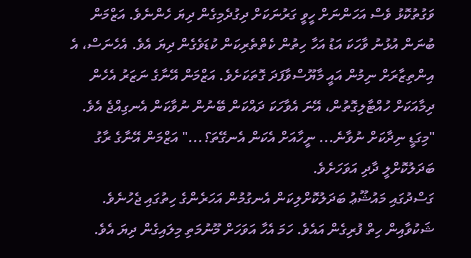ވަގުތުކޮޅު ވެސް އަހަންނަށް ހީވީ ގަރުނަކަށް ދިގުދެމިގެން ދިޔަ ހެންނެވެ. އަޒްމަން ބުނަން އުޅުނު ވާހަކަ އަޑު އަހާ ހިތުން ކެތްތެރިކަން ކުޑަވެގެން ދިޔަ އެވެ. އެހެނަސް، އެ އިންތިޒާރަށް ނިމުން އައީ މާޔޫސްވާފަދަ ގޮތަކަށެވެ. އަޒްމަން އޭނާގެ ނަޒަރު އެހެން ދިމާއަކަށް ހުއްޓާލިގޮތުން، އޭނަ އެވާހަކަ ދައްކަން ބޭނުން ނުވާކަން އެނގިއްޖެ އެވެ.
"މިގަޑީ ނިދާކަށް ނުވާނެ... ނީހާއަށް އެކަން އެނގޭތަ؟..." އަޒްމަން އޭނާގެ ރާގު ބަދަލުކޮށްލީ ދާދި އަވަހަށެވެ.
ގަސްދުގައި މައުޝޫޢު ބަދަލުކޮށްލިކަން އެނގުމުން އަހަރެންގެ ހިތުގައި ޖެހުނެވެ. ޝަކުވާއިން ހިތް ފުރިގެން އައެވެ. ހަމަ އެހާ އަވަހަށް މޫނުމަތި މިލައިގެން ދިޔަ އެވެ.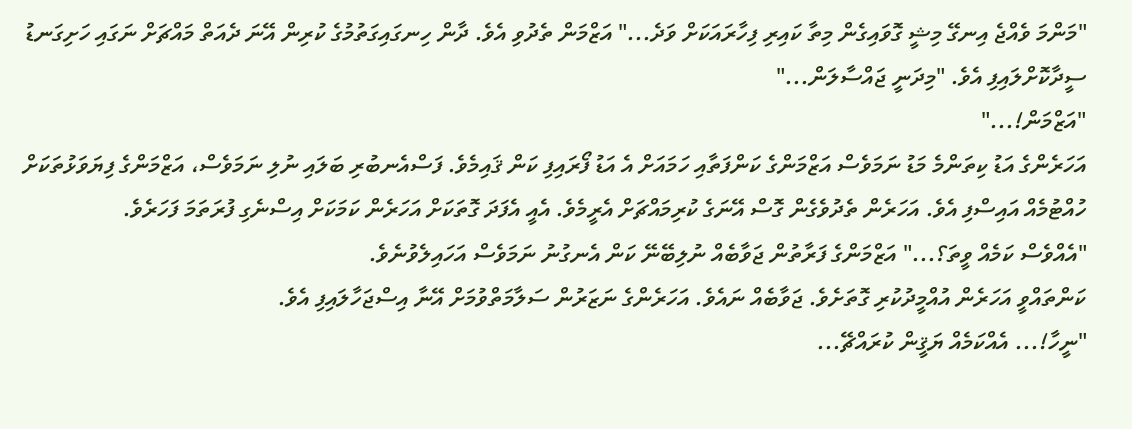"މަންމަ ވެއްޖެ އިނގޭ މިޝީ ގޮވައިގެން މިތާ ކައިރި ފިހާރައަކަށް ވަދެ..." އަޒްމަން ތެދުވި އެވެ. ދާން ހިނގައިގަތުމުގެ ކުރިން އޭނަ ދެއަތް މައްޗަށް ނަގައި ހަށިގަނޑު ސީދާކޮށްލައިފި އެވެ. "މިދަނީ ޖައްސާލަން..."
"އަޒްމަން!..."
އަހަރެންގެ އަޑު ކިތަންމެ މަޑު ނަމަވެސް އަޒްމަންގެ ކަންފަތާއި ހަމައަށް އެ އަޑު ފޯރައިފި ކަން ޤައިމެވެ. ފަސްއެނބުރި ބަލައި ނުލި ނަމަވެސް، އަޒްމަންގެ ފިޔަވަޅުތަކަށް ހުއްޓުމެއް އައިސްފި އެވެ. އަހަރެން ތެދުވެގެން ގޮސް އޭނަގެ ކުރިމައްޗަށް އެރީމެވެ. އެއީ އެފަދަ ގޮތަކަށް އަހަރެން ކަމަކަށް އިސްނެގި ފުރަތަމަ ފަހަރެވެ.
"އެއްވެސް ކަމެއް ވީތަ؟..." އަޒްމަންގެ ފަރާތުން ޖަވާބެއް ނުލިބޭނޭ ކަން އެނގުނު ނަމަވެސް އަހައިލެވުނެވެ.
ކަންތައްވީ އަހަރެން އުއްމީދުކުރި ގޮތަށެވެ. ޖަވާބެއް ނައެވެ. އަހަރެންގެ ނަޒަރުން ސަލާމަތްވުމަށް އޭނާ އިސްޖަހާލައިފި އެވެ.
"ނީހާ!... އެއްކަމެއް ޔަޤީން ކުރައްޗޭ...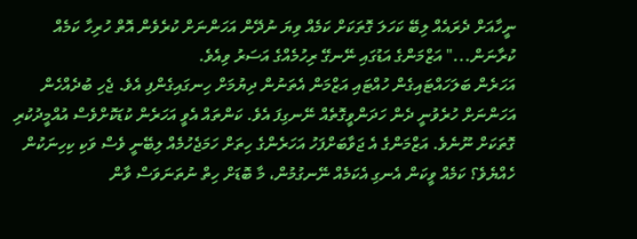ނީހާއަށް ދެރައެއް ލިބޭ ކަހަލަ ގޮތަކަށް ކަމެއް ވިޔަ ނުދޭން އަހަންނަށް ކުރެވެން އޮތް ހުރިހާ ކަމެއް ކުރާނަން..." އަޒްމަންގެ އަޑުގައި ނޭނގޭ ރިހުމެއްގެ އަސަރު ވިއެވެ.
އަހަރެން ބަލަހައްޓައިގެން ހުއްޓައި އަޒްމަން އެތަނުން ދިޔުމަށް ހިނގައިގެންފި އެވެ. ޖެހި ބުދެއްހެން އަހަންނަށް ހުރެވުނީ ދެން ހަދަންވީގޮތެއް ނޭނގިފަ އެވެ. ކަންތައް އެވީ އަހަރެން ކުޑަކޮށްވެސް އުއްމީދުކުރި ގޮތަކަށް ނޫނެވެ. އަޒްމަންގެ އެ ޖަވާބަށްފަހު އަހަރެންގެ ހިތަށް ހަމަޖެހުމެއް ލިބޭނީ ވެސް ވަކި ކިހިނަކުން ހެއްޔެވެ؟ ކަމެއް ވީކަން އެނގި އެކަމެއް ނޭނގުމުން، މާ ބޮޑަށް ހިތް ނުތަނަވަސް ވާން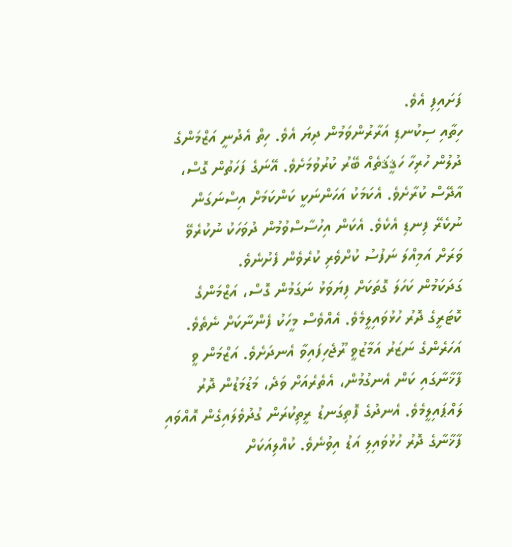ފަށައިފި އެވެ.
ހިތާއި ސިކުނޑި އަރާރުންވަމުން ދިޔަ އެވެ. ހިތް އެދުނީ އަޒްމަންގެ ދުލުން ހުރިހާ ހަޤީޤަތެއް ބޭރު ކުރުވުމަށެވެ. އޭނަގެ ފަހަތުން ގޮސް، އާދޭސް ކުރާށެވެ. އެކަމަކު އަހަންނަކީ ކަންކަމަށް އިސްނަގަން ނުކެރޭ ފިނޑި އެކެވެ. އެކަން އިހުސާސްވުމުން ދުވަހަކު ނުކުރެވޭ ވަރަށް އަމިއްލަ ނަފުސު ކުށްވެރި ކުރެވެން ފެށުނެވެ.
ގަދަކަމުން ކަހަލަ ގޮތަކަށް ފިޔަވަޅު ނަގަމުން ގޮސް، އަޒްމަންގެ ކޮޓަރީގެ ދޮރު ހުޅުވައިލީމެވެ. އެއްވެސް މީހަކު ފެންނާކަށް ނެތެވެ. އަހަރެންގެ ނަޒަރު އަމާޒުވީ ރޫޖެހިފައިވާ އެނދަށެވެ. އަޒްމަން ވީ ފާޚާނާގައި ކަން އެނގުމުން، އެތެރެއަށް ވަދެ، މަޑުމަޑުން ދޮރު ލައްޕައިލީމެވެ. އެނދުގެ ފޮތިގަނޑު ރީތިކުރަން ގުދުވެލައިގެން އޮއްވައި ފާޚާނާގެ ދޮރު ހުޅުވައިލި އަޑު އިވުނެވެ. ކުއްލިއަކަށް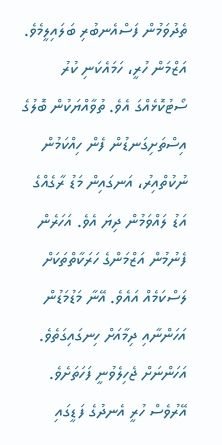ތެދުވަމުން ފަސްއެނބުރި ބަލައިލީމެވެ.
އަޒްމަން ހުރީ، ހަމައެކަނި ކުރު ސޯޓުކޮޅެއްގަ އެވެ. ތުވާއްޔަކުން ބޮލުގެ އިސްތަށިގަނޑުން ފެން ހިއްކަމުން ނުކުތްއިރު، އަނގައިން މަޑު ރާގެއްގެ އަޑު ލައްވަމުން ދިޔަ އެވެ. އަހަރެން ފެނުމުން އަޒްމަންގެ ހަރަކާތްތަކަށް ލަސްކަމެއް އައެވެ. އޭނާ މަޑުމަޑުން އަހަންނާއި ދިމާއަށް ހިނގައިގަތެވެ. އަހަންނަށް ޖެހިލެވުނީ ފަހަތަށެވެ. އޭރުވެސް ހުރީ އެނދުގެ ފަޑީގައި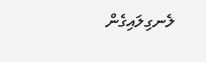ލެނގިލައިގެން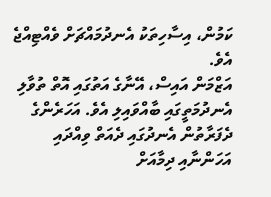ކަމުން، އިސާހިތަކު އެނދުމައްޗަށް ވެއްޓިއްޖެ އެވެ.
އަޒްމަން އައިސް، އޭނާގެ އަތުގައި އޮތް ތުވާލި އެނދުމަތީގައި ބާއްވައިލި އެވެ. އަހަރެންގެ ދެފަރާތުން އެނދުގައި ދެއަތް ވިއްދައި އަހަންނާއި ދިމާއަށް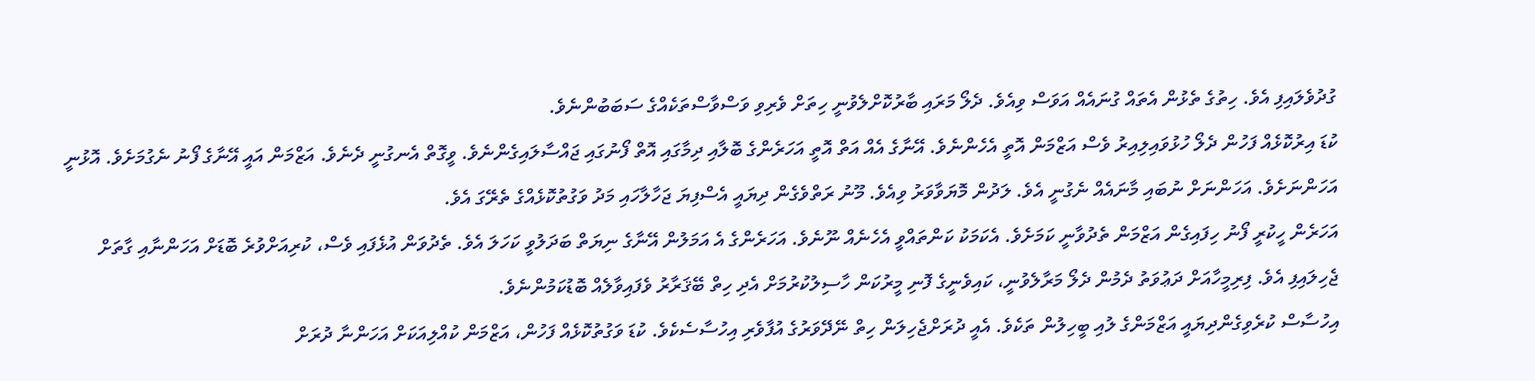ގުދުވެލައިފި އެވެ. ހިތުގެ ތެޅުން އެތައް ގުނައެއް އަވަސް ވިއެވެ. ދެލޯ މަރައި ބާރުކޮށްލެވުނީ ހިތަށް ވެރިވި ވަސްވާސްތަކެއްގެ ސަބަބުންނެވެ.
ކުޑަ އިރުކޮޅެއް ފަހުން ދެލޯ ހުޅުވައިލިއިރު ވެސް އަޒްމަން އޮތީ އެހެންނެވެ. އޭނާގެ އެއް އަތް އޮތީ އަހަރެންގެ ބޮލާއި ދިމާގައި އޮތް ފޯނުގައި ޖައްސާލައިގެންނެވެ. ވީގޮތް އެނގުނީ ދެނެވެ. އަޒްމަން އައީ އޭނާގެ ފޯނު ނެގުމަށެވެ. އޮޅުނީ އަހަންނަށެވެ. އަހަންނަށް ނުބައި މާނައެއް ނެގުނީ އެވެ. ލަދުން މޮޔަވާވަރު ވިއެވެ. މޫނު ރަތްވެގެން ދިޔައީ އެސްފިޔަ ޖަހާލާހައި މަދު ވަގުތުކޮޅެއްގެ ތެރޭގަ އެވެ.
އަހަރެން ހީކުރީ ފޯނު ހިފައިގެން އަޒްމަން ތެދުވާނީ ކަމަށެވެ. އެކަމަކު ކަންތައްވީ އެހެނެއް ނޫނެވެ. އަހަރެންގެ އެ އަމަލުން އޭނާގެ ނިޔަތް ބަދަލުވީ ކަހަލަ އެވެ. ތެދުވަން އުޅެފައި ވެސް، ކުރިއަށްވުރެ ބޮޑަށް އަހަންނާއި ގާތަށް ޖެހިލައިފި އެވެ. ފިރިމީހާއަށް ދަޢުވަތު ދެމުން ދެލޯ މަރާލެވުނީ، ކައިވެނީގެ ފޮނި މީރުކަން ހާސިލުކުރުމަށް އެދި ހިތް ބޭޤަރާރު ވެފައިވާލެއް ބޮޑުކަމުންނެވެ.
އިހުސާސް ކުރެވިގެންދިޔައީ އަޒްމަންގެ ލުއި ބީހިލުން ތަކެވެ. އެއީ ދުރަށްޖެހިލަން ހިތް ނޭދޭވަރުގެ އުފާވެރި އިހުސާސެކެވެ. ކުޑަ ވަގުތުކޮޅެއް ފަހުން، އަޒްމަން ކުއްލިއަކަށް އަހަންނާ ދުރަށް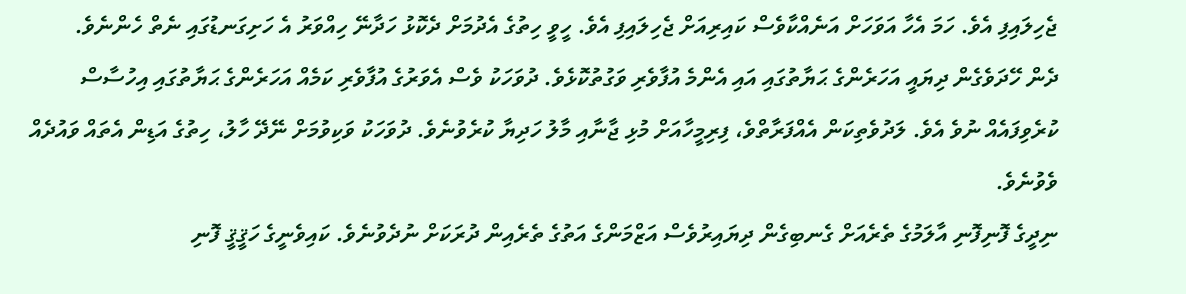ޖެހިލައިފި އެވެ. ހަމަ އެހާ އަވަހަށް އަނެއްކާވެސް ކައިރިއަށް ޖެހިލައިފި އެވެ. ހީވީ ހިތުގެ އެދުމަށް ދެކޮޅު ހަދާނޭ ހިއްވަރު އެ ހަށިގަނޑުގައި ނެތް ހެންނެވެ.
ދެން ހޭދަވެގެން ދިޔައީ އަހަރެންގެ ޙަޔާތުގައި އައި އެންމެ އުފާވެރި ވަގުތުކޮޅެވެ. ދުވަހަކު ވެސް އެވަރުގެ އުފާވެރި ކަމެއް އަހަރެންގެ ޙަޔާތުގައި އިހުސާސް ކުރެވިފައެއް ނުވެ އެވެ. ލަދުވެތިކަން އެއްފަރާތްވެ، ފިރިމީހާއަށް މުޅި ޖާނާއި މާލު ހަދިޔާ ކުރެވުނެވެ. ދުވަހަކު ވަކިވުމަށް ނޭދޭ ހާލު، ހިތުގެ އަޑިން އެތައް ވައުދެއް ވެވުނެވެ.
ނިދީގެ ފޮނިފޮނި އާލަމުގެ ތެރެއަށް ގެނބިގެން ދިޔައިރުވެސް އަޒްމަންގެ އަތުގެ ތެރެއިން ދުރަކަށް ނުދެވުނެވެ. ކައިވެނީގެ ހަޤީޤީ ފޮނި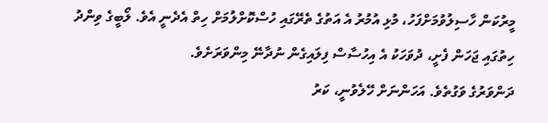މީރުކަން ހާސިލުވުމަށްފަހު، މުޅި އުމުރު އެ އަތުގެ ތެރޭގައި ހުސްކޮށްލުމަށް ހިތް އެދެނީ އެވެ. ލޯބީގެ ވިންދު ހިތުގައި ޖަހަން ފެށީ، ދުވަހަކު އެ އިހުސާސް ފިލައިގެން ނުދާނޭ މިންވަރަށެވެ.
ދަންވަރުގެ ވަގުތެވެ. އަހަންނަށް ހޭލެވުނީ، ކަރު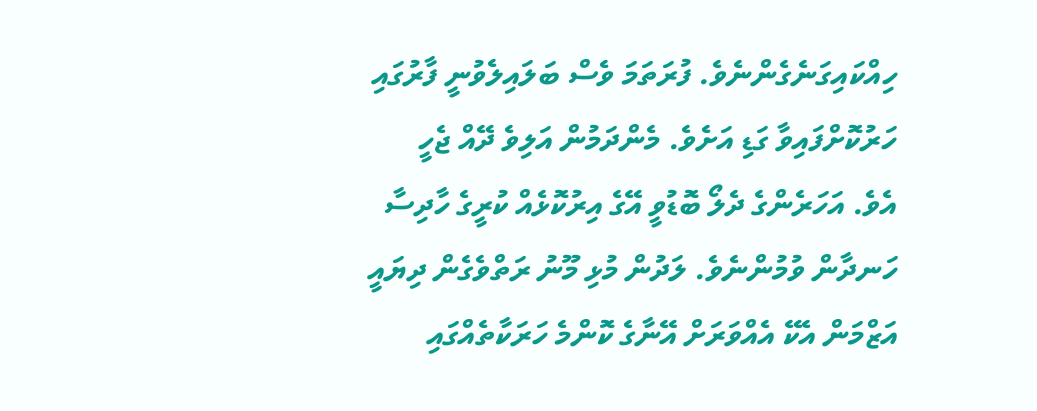ހިއްކައިގަނެގެންނެވެ. ފުރަތަމަ ވެސް ބަލައިލެވުނީ ފާރުގައި ހަރުކޮށްފައިވާ ގަޑި އަށެވެ. މެންދަމުން އަލިވެ ދޭއް ޖެހީ އެވެ. އަހަރެންގެ ދެލޯ ބޮޑުވީ އޭގެ އިރުކޮޅެއް ކުރީގެ ހާދިސާ ހަނދާން ވުމުންނެވެ. ލަދުން މުޅި މޫނު ރަތްވެގެން ދިޔައީ އަޒްމަން އެކޭ އެއްވަރަށް އޭނާގެ ކޮންމެ ހަރަކާތެއްގައި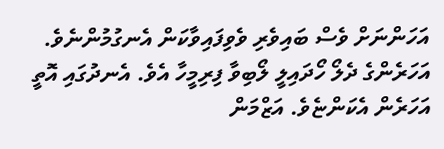އަހަންނަށް ވެސް ބައިވެރި ވެވިފައިވާކަން އެނގުމުންނެވެ.
އަހަރެންގެ ދެލޯ ހޯދައިލީ ލޯބިވާ ފިރިމީހާ އެވެ. އެނދުގައި އޮތީ އަހަރެން އެކަންޏެވެ. އަޒްމަން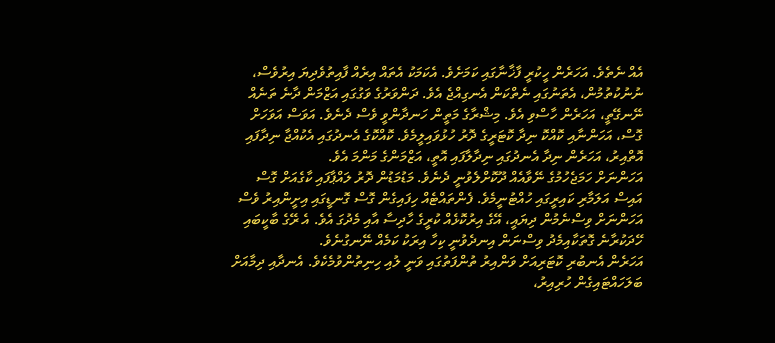އެއް ނެތެވެ. އަހަރެން ހީކުރީ ފާޚާނާގައި ކަމަށެވެ. އެކަމަކު އެތައް އިރެއް ފާއިތުވެދިޔަ އިރުވެސް، ނުނުކުތުމުން، އެތަނުގައި ނެތްކަން އެނގިއްޖެ އެވެ. ދަންވަރުގެ ވަގުގައި އަޒްމަން ދާނެ ތަނެއް ނޭނގޭތީ، އަހަރެން ހާސްވި އެވެ. މިޝްރާގެ މަތީން ހަނދާންވީ ވެސް ދެނެވެ. އަވަސް އަވަހަށް ގޮސް، އަހަންނާއި ކޮއްކޮ ނިދާ ކޮޓަރީގެ ދޮރު ހުޅުވައިލީމެވެ. ކޮއްކޮގެ އެނދުގައި އެކުއްޖާ ނިދާފައި އޮތްއިރު، އަހަރެން ނިދާ އެނދުގައި ނިދާލާފައި އޮތީ، އަޒްމަންގެ މަންމަ އެވެ.
އަހަންނަށް ހަމަޖެހުމުގެ ނޭވާއެއް ދޫކޮށްލެވުނީ ދެނެވެ. މަޑުމަޑުން ދޮރު ލައްޕާފައި ކާގެއަށް ގޮސް އައިސް އަލަމާރި ކައިރީގައި ހުއްޓުނީމެވެ. ފެންތައްޓެއް ހިފައިގެން ގޮސް ގޮނޑީގައި އިށީންއިރު ވެސް އަހަންނަށް ވިސްނެމުން ދިޔައީ، އޭގެ އިރުކޮޅެއް ކުރީގެ ހާދިސާ އާއި މެދުގަ އެވެ. އެ ރޭގެ ބާކީބައި ހޭދަކުރާނެ ގޮތަކާއިމެދު ވިސްނަން އިނދެވުނީ ކިހާ އިރަކު ކަމެއް ނޭނގުނެވެ.
އަހަރެން އެނބުރި ކޮޓަރިއަށް ވަންއިރު ތުންފަތުގައި ވަނީ ލުއި ހިނިތުންވުމެކެވެ. އެނދާއި ދިމާއަށް ބަލަހައްޓައިގެން ހުރިއިރު،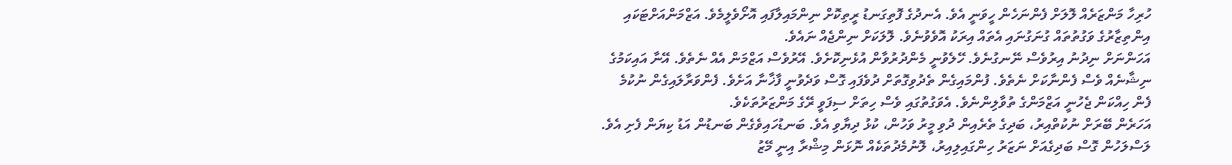ހުރިހާ މަންޒަރެއް ލޮލަށް ފެންނަހެން ހީވަނީ އެވެ. އެނދުގެ ފޮތިގަނޑު ރީތިކޮށް ނިންމައިލާފައި އޮށޯވެލީމެވެ. އަޒްމަންއަށްޓަކައި އިންތިޒާރުގެ ވަގުތުތައް ގުނަގުނައި އެތައް އިރަކު އޮވެވުނެވެ. ލޮލަކަށް ނިންޖެއް ނައެވެ.
އަހަންނަށް ނިދުނު އިރުވެސް ނޭނގުނެވެ. ހޭލެވުނީ މެންދުރުވާން އުޅެނިކޮށެވެ. އޭރުވެސް އަޒްމަން އެއް ނެތެވެ. އޭނާ އައިކަމުގެ ނިޝާނެއް ވެސް ފެންނާކަށް ނެތެވެ. ފުންމައިގެން ތެދުވިގޮތަށް ދުވެފައި ގޮސް ވަދެވުނީ ފާޚާނާ އަށެވެ. ފެންވަރާލައިގެން ނުކުމެ ފެން ހިއްކަން ޖެހުނީ އަޒްމަންގެ ތުވާލިންނެވެ. އެވަގުތުގައި ވެސް ހިތަށް ސިފަވީ ރޭގެ މަންޒަރުތަކެވެ.
އަހަރެން ބޭރަށް ނުކުތްއިރު، ބަދިގެ ތެރެއިން ދުވި މީރު ވަހުން، ކުޅު ދިޔާވި އެވެ. ބަނޑުހައިވެގެން ބަނޑުން އަޑު ކިޔަން ފެށި އެވެ. ލަސްލަހުން ގޮސް ބަދިގެއަށް ނަޒަރު ހިންގައިލިއިރު، ލޮނުމެދުތަކެއް ނޮޅަން މިޝްރާ އިނީ މޭޒު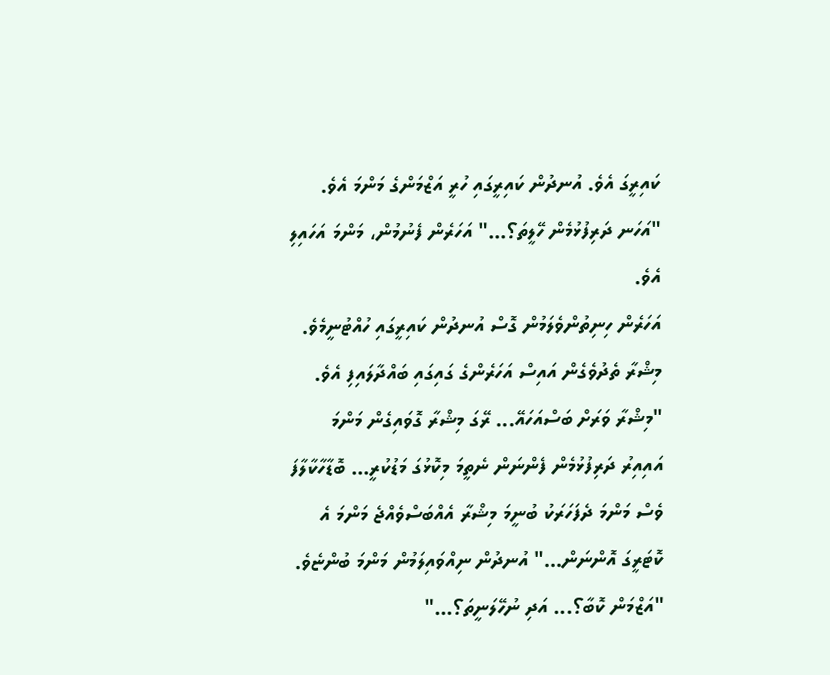ކައިރީގަ އެވެ. އުނދުން ކައިރީގައި ހުރީ އަޒްމަންގެ މަންމަ އެވެ.
"އަހަނ ދަރިފުޅުމެން ހޭލީތަ؟..." އަހަރެން ފެނުމުން، މަންމަ އަހައިލި އެވެ.
އަހަރެން ހިނިތުންވެލަމުން ގޮސް އުނދުން ކައިރީގައި ހުއްޓުނީމެވެ. މިޝްރާ ތެދުވެގެން އައިސް އަހަރެންގެ ގައިގައި ބައްދާލައިފި އެވެ.
"މިޝްރާ ވަރަށް ބަސްއަހައޭ... ރޭގަ މިޝްރާ ގޮވައިގެން މަންމަ އައިއިރު ދަރިފުޅުމެން ފެންނަން ނެތީމަ މިކޮޅުގަ މަޑުކުރީ... ބޮޑާހާކާލާފަ ވެސް މަންމަ ދެފަހަރަކު ބުނީމަ މިޝްރާ އެއްބަސްވެއްޖެ މަންމަ އެ ކޮޓަރީގަ އޮންނަން..." އުނދުން ނިއްވައިލަމުން މަންމަ ބުންޏެވެ.
"އަޒްމަން ކޮބާ؟... އަދި ނުހޭލަނީތަ؟..."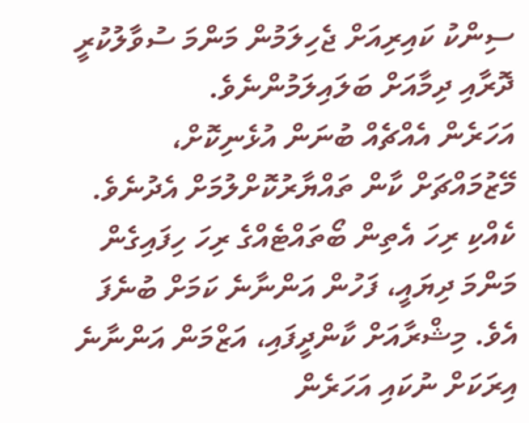ސިންކު ކައިރިއަށް ޖެހިލަމުން މަންމަ ސުވާލުކުރީ ދޮރާއި ދިމާއަށް ބަލައިލަމުންނެވެ.
އަހަރެން އެއްޗެއް ބުނަން އުޅެނިކޮށް، މޭޒުމައްޗަށް ކާން ތައްޔާރުކޮށްލުމަށް އެދުނެވެ. ކެއްކި ރިހަ އެތިން ބޯތައްޓެއްގެ ރިހަ ހިފައިގެން މަންމަ ދިޔައީ، ފަހުން އަންނާނެ ކަމަށް ބުނެފަ އެވެ. މިޝްރާއަށް ކާންދީފައި، އަޒްމަން އަންނާނެ އިރަކަށް ނުކައި އަހަރެން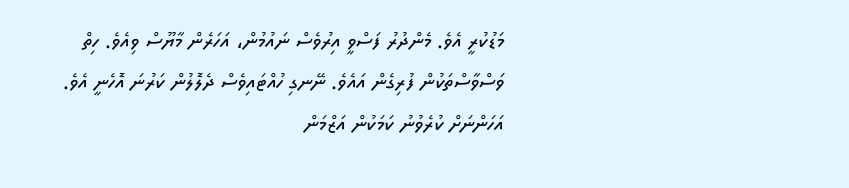މަޑުކުރީ އެވެ. މެންދުރު ފަސްވީ އިރުވެސް ނައުމުން، އަހަރެން މާޔޫސް ވިއެވެ. ހިތް ވަސްވާސްތަކުން ފުރިގެން އައެވެ. ނޭނގި ހުއްޓައިވެސް ދެލޮލުން ކަރުނަ އޮހެނީ އެވެ. އަހަންނަށް ކުރެވުނު ކަމަކުން އަޒްމަން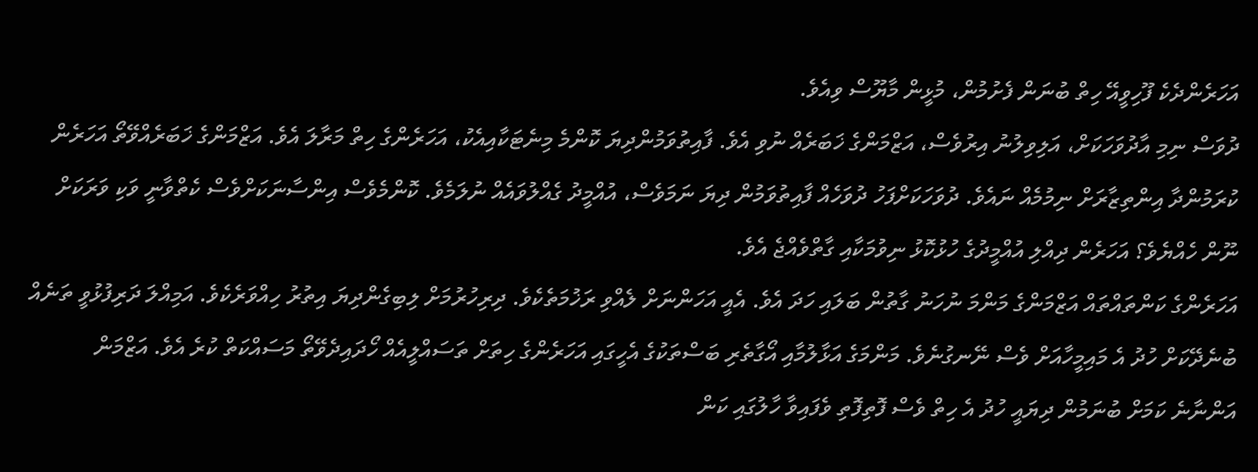އަހަރެންދެކެ ފޫހިވީއޭ ހިތް ބުނަން ފެށުމުން، މުޅީން މާޔޫސް ވިއެވެ.
ދުވަސް ނިމި އާދުވަހަކަށް، އަލިވިލުނު އިރުވެސް، އަޒްމަންގެ ޚަބަރެއް ނުވި އެވެ. ފާއިތުވަމުންދިޔަ ކޮންމެ މިނެޓަކާއިއެކު، އަހަރެންގެ ހިތް މަރާލަ އެވެ. އަޒްމަންގެ ޚަބަރެއްވޭތޯ އަހަރެން ކުރަމުންދާ އިންތިޒާރަށް ނިމުމެއް ނައެވެ. ދުވަހަކަށްފަހު ދުވަހެއް ފާއިތުވަމުން ދިޔަ ނަމަވެސް، އުއްމީދު ގެއްލުވައެއް ނުލަމެވެ. ކޮންމެވެސް އިންސާނަކަށްވެސް ކެތްވާނީ ވަކި ވަރަކަށް ނޫން ހެއްޔެވެ؟ އަހަރެން ދިއްލި އުއްމީދުގެ ހުޅުކޮޅު ނިވުމަކާއި ގާތްވެއްޖެ އެވެ.
އަހަރެންގެ ކަންތައްތައް އަޒްމަންގެ މަންމަ ނުހަނު ގާތުން ބަލައި ހަދަ އެވެ. އެއީ އަހަންނަށް ލެއްވި ރަޚުމަތެކެވެ. ދިރިހުރުމަށް ލިބިގެންދިޔަ އިތުރު ހިއްވަރެކެވެ. އަމިއްލަ ދަރިފުޅުވީ ތަނެއް ބުނެދޭކަށް ހުދު އެ މައިމީހާއަށް ވެސް ނޭނގުނެވެ. މަންމަގެ އަޅާލުމާއި އޯގާތެރި ބަސްތަކުގެ އެހީގައި އަހަރެންގެ ހިތަށް ތަސައްލީއެއް ހޯދައިދެވޭތޯ މަސައްކަތް ކުރެ އެވެ. އަޒްމަން އަންނާނެ ކަމަށް ބުނަމުން ދިޔައީ ހުދު އެ ހިތް ވެސް ފޮތިފޮތި ވެފައިވާ ހާލުގައި ކަން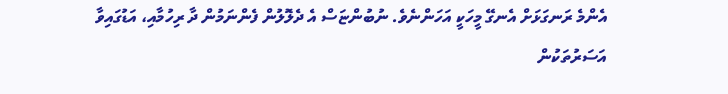އެންމެ ރަނގަޅަށް އެނގޭ މީހަކީ އަހަންނެވެ. ނުބުންޏަސް އެ ދެލޮލުން ފެންނަމުން ދާ ރިހުމާއި، އަޑުގައިވާ އަސަރުތަކުން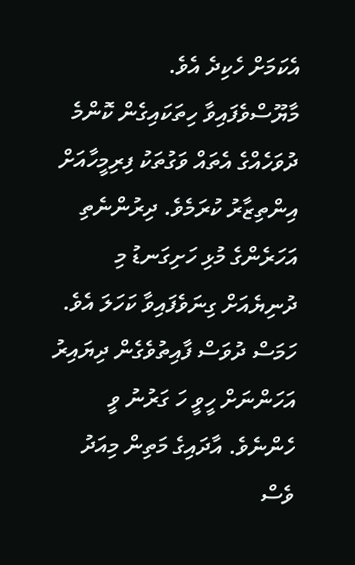އެކަމަށް ހެކިދެ އެވެ.
މާޔޫސްވެފައިވާ ހިތަކައިގެން ކޮންމެ ދުވަހެއްގެ އެތައް ވަގުތަކު ފިރިމީހާއަށް އިންތިޒާރު ކުރަމެވެ. ދިރުންނެތި އަހަރެންގެ މުޅި ހަށިގަނޑު މި ދުނިޔެއަށް ގިނަވެފައިވާ ކަހަލަ އެވެ.
ހަމަސް ދުވަސް ފާއިތުވެގެން ދިޔައިރު އަހަންނަށް ހީވީ ހަ ގަރުނު ވީ ހެންނެވެ. އާދައިގެ މަތިން މިއަދު ވެސް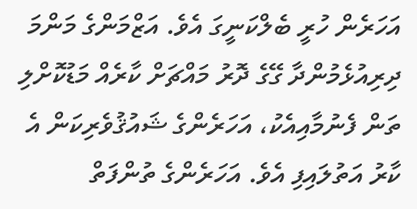އަހަރެން ހުރީ ބެލްކަނީގަ އެވެ. އަޒްމަންގެ މަންމަ ދިރިއުޅެމުންދާ ގޭގެ ދޮރު މައްޗަށް ކާރެއް މަޑުކޮށްލި ތަން ފެނުމާއިއެކު، އަހަރެންގެ ޝައުޤުވެރިކަން އެ ކާރު އަތުލައިފި އެވެ. އަހަރެންގެ ތުންފަތް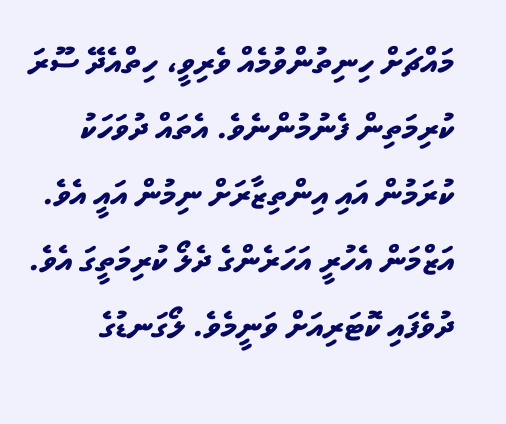މައްޗަށް ހިނިތުންވުމެއް ވެރިވީ، ހިތްއެދޭ ސޫރަ ކުރިމަތިން ފެނުމުންނެވެ. އެތައް ދުވަހަކު ކުރަމުން އައި އިންތިޒާރަށް ނިމުން އައީ އެވެ. އަޒްމަން އެހުރީ އަހަރެންގެ ދެލޯ ކުރިމަތީގަ އެވެ.
ދުވެފައި ކޮޓަރިއަށް ވަނީމެވެ. ލޯގަނޑުގެ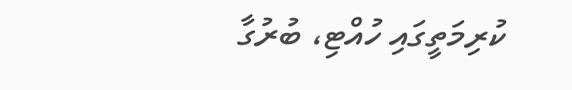ކުރިމަތީގައި ހުއްޓި، ބުރުގާ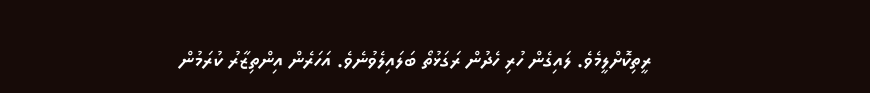ރީތިކޮށްލީމެވެ. ލައިގެން ހުރި ހެދުން ރަގަޅުތޯ ބަލައިލެވުނެވެ. އަހަރެން އިންތިޒާރު ކުރަމުން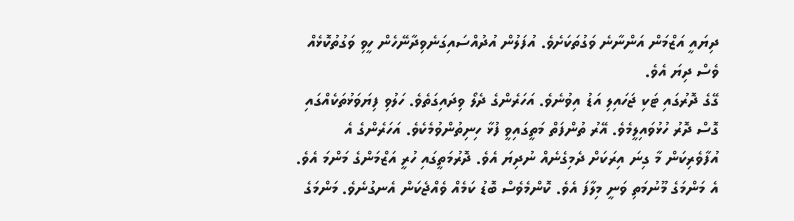ދިޔައީ އަޒްމަން އަންނާނެ ވަގުތަކަށެވެ. އުފަލުން އުދުއްސައިގަނެވިދާނޭހެން ހީވި ވަގުތުކޮޅެއް ވެސް ދިޔަ އެވެ.
ގޭގެ ދޮރުގައި ޓަކި ޖަހައިލި އަޑު އިވުނެވެ. އަހަރެންގެ ދެލޯ ވިދައިގަތެވެ. ހަލުވި ފިޔަވަޅުތަކެއްގައި ގޮސް ދޮރު ހުޅުވައިލީމެވެ. އޭރު ތުންފަތް މަތީގައިވީ ފުޅާ ހިނިތުންވުމެކެވެ. އަހަރެންގެ އެ އުފާވެރިކަން މާ ގިނަ އިރަކަށް ދެމިގެނެއް ނުދިޔަ އެވެ. ދޮރުމަތީގައި ހުރީ އަޒްމަންގެ މަންމަ އެވެ. އެ މަންމަގެ މޫނުމަތި ވަނީ މިލާފަ އެވެ. ކޮންމެވެސް ބޮޑު ކަމެއް ވެއްޖެކަން އެނގުނެވެ. މަންމަގެ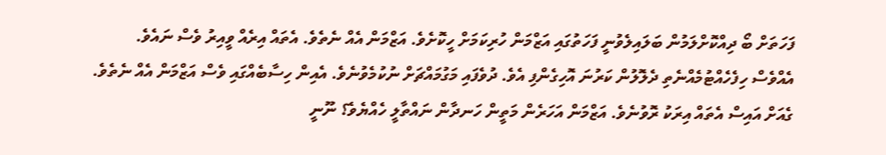ފަހަތަށް ބޯ ދިއްކޮށްލަމުން ބަލައިލެވުނީ ފަހަތުގައި އަޒްމަން ހުރިކަމަށް ހީކޮށެވެ. އަޒްމަން އެއް ނެތެވެ. އެތައް އިރެއް ވީއިރު ވެސް ނައެވެ.
އެއްވެސް ހިފެހެއްޓުމެއްނެތި ދެލޮލުން ކަރުނަ އޮހިގެންފި އެވެ. ދުވެފައި މަގުމައްޗަށް ނުކުމެވުނެވެ. އެއިން ހިސާބެއްގައި ވެސް އަޒްމަން އެއް ނެތެވެ. ގެއަށް އައިސް އެތައް އިރަކު ރޮވުނެވެ. އަޒްމަން އަހަރެން މަތީން ހަނދާން ނައްތާލީ ހެއްޔެވެ؟ ނޫނީ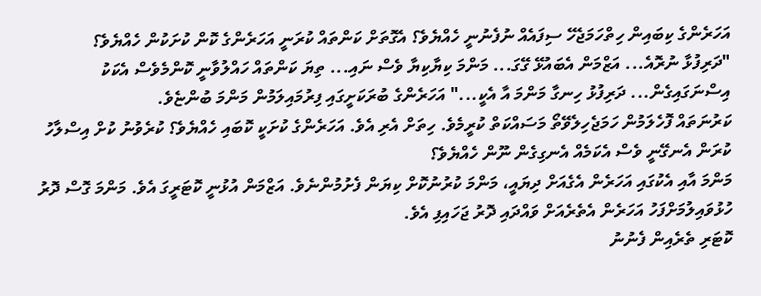އަހަރެންގެ ކިބައިން ހިތްހަމަޖެހޭ ސިފައެއް ނުފެނުނީ ހެއްޔެވެ؟ އެގޮތަށް ކަންތައް ކުރަނީ އަހަރެންގެ ކޮން ކުށަކުން ހެއްޔެވެ؟
"ދަރިފުޅާ ނުރޮއެ... އަޒްމަން އެބައުޅޭ ގޭގަ... މަންމަ ކިޔާކިޔާ ވެސް ނައި... ތިޔަ ކަންތައް ހައްލުވާނީ ކޮންމެވެސް އެކަކު އިސްނަގައިގެން... ދަރިފުޅު ހިނގާ މަންމަ އާ އެކީ..." އަހަރެންގެ ބުރަކަށީގައި ފިރުމައިލަމުން މަންމަ ބުންޏެވެ.
ކަރުނަތައް ފޮހެލަމުން ހަމަޖެހިލެވޭތޯ މަސައްކަތް ކުރީމެވެ. ހިތަށް އެރި އެވެ. އަހަރެންގެ ކުށަކީ ކޮބައި ހެއްޔެވެ؟ ކުރެވުނު ކުށް އިސްލާހު ކުރަން އެނގޭނީ ވެސް އެކަމެއް އެނގިގެން ނޫން ހެއްޔެވެ؟
މަންމަ އާއި އެކުގައި އަހަރެން އެގެއަށް ދިޔައީ، މަންމަ ކުރުނުކޮށް ކިޔަން ފެށުމުންނެވެ. އަޒްމަން އުޅުނީ ކޮޓަރީގަ އެވެ. މަންމަ ގޮސް ދޮރު ހުޅުވައިލުމަށްފަހު އަހަރެން އެތެރެއަށް ވައްދައި ދޮރު ޖަހައިފި އެވެ.
ކޮޓަރި ތެރެއިން ފެނުނު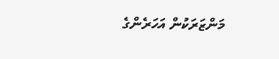މަންޒަރަކުން އަހަރެންގެ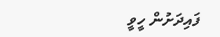ފައިދަށުން ހީވީ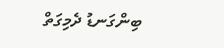ބިންގަނޑު ދެމިގަތް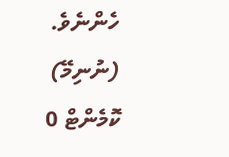ހެންނެވެ.
(ނުނިމޭ)
ކޮމެންޓް 0